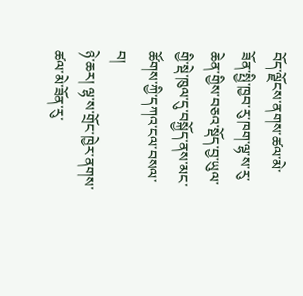བོད་ལྗོངས་ནགས་ཚལ་མེ་ཟོན་སྤྱི་ཁྱབ་རུ་ཁག་ལྷ་ས་རུ་ཆེན་གྱིས་བཅའ་སྡོད་བྱ་ཡུལ་གྱི་སྡེ་ཁུལ་དུ་བསྐྱོད་ནས་མང་ཚོགས་ཀྱི་དཀའ་ངལ་བསལ་བ།
ཉེ་ཆར། ལྷ་ས་གྲོང་ཁྱེར་ནགས་ཚལ་མེ་ཟོན་རུ་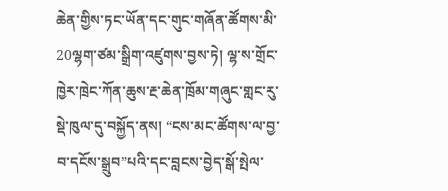ཆེན་གྱིས་ཏང་ཡོན་དང་གུང་གཞོན་ཚོགས་མི་20ལྷག་ཙམ་སྒྲིག་འཛུགས་བྱས་ཏེ། ལྷ་ས་གྲོང་ཁྱེར་ཁྲེང་ཀོན་ཆུས་རྔ་ཆེན་ཁྲོམ་གཞུང་གླང་རུ་སྡེ་ཁུལ་དུ་བསྐྱོད་ནས། “ངས་མང་ཚོགས་ལ་བྱ་བ་དངོས་སྒྲུབ”པའི་དང་བླངས་བྱེད་སྒོ་སྤེལ་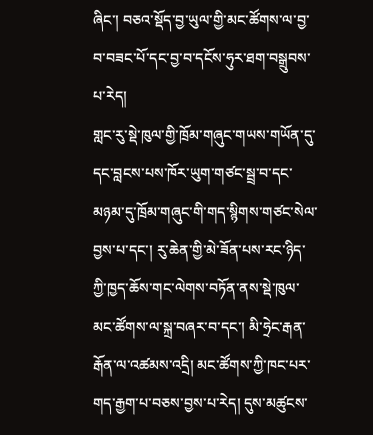ཞིང་། བཅའ་སྡོད་བྱ་ཡུལ་གྱི་མང་ཚོགས་ལ་བྱ་བ་བཟང་པོ་དང་བྱ་བ་དངོས་ཧུར་ཐག་བསྒྲུབས་པ་རེད།
གླང་རུ་སྡེ་ཁུལ་གྱི་ཁྲོམ་གཞུང་གཡས་གཡོན་དུ་དང་བླངས་པས་ཁོར་ཡུག་གཙང་སྦྲ་བ་དང་མཉམ་དུ་ཁྲོམ་གཞུང་གི་གད་སྙིགས་གཙང་སེལ་བྱས་པ་དང་། རུ་ཆེན་གྱི་མེ་ཟོན་པས་རང་ཉིད་ཀྱི་ཁྱད་ཆོས་གང་ལེགས་བཏོན་ནས་སྡེ་ཁུལ་མང་ཚོགས་ལ་སྐྲ་བཞར་བ་དང་། མི་ཧྲེང་རྒན་རྒོན་ལ་འཚམས་འདྲི། མང་ཚོགས་ཀྱི་ཁང་པར་གད་རྒྱག་པ་བཅས་བྱས་པ་རེད། དུས་མཚུངས་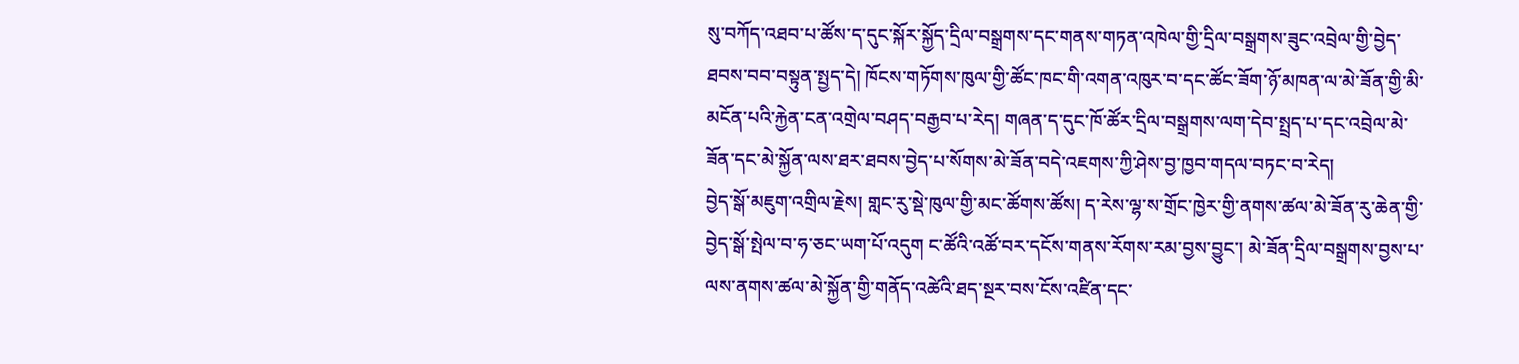སུ་བཀོད་འཐབ་པ་ཚོས་ད་དུང་སྐོར་སྐྱོད་དྲིལ་བསྒྲགས་དང་གནས་གཏན་འཁེལ་གྱི་དྲིལ་བསྒྲགས་ཟུང་འབྲེལ་གྱི་བྱེད་ཐབས་བབ་བསྟུན་སྤྱད་དེ། ཁོངས་གཏོགས་ཁུལ་གྱི་ཚོང་ཁང་གི་འགན་འཁུར་བ་དང་ཚོང་ཟོག་ཉོ་མཁན་ལ་མེ་ཟོན་གྱི་མི་མངོན་པའི་རྐྱེན་ངན་འགྲེལ་བཤད་བརྒྱབ་པ་རེད། གཞན་ད་དུང་ཁོ་ཚོར་དྲིལ་བསྒྲགས་ལག་དེབ་སྤྲད་པ་དང་འབྲེལ་མེ་ཟོན་དང་མེ་སྐྱོན་ལས་ཐར་ཐབས་བྱེད་པ་སོགས་མེ་ཟོན་བདེ་འཇགས་ཀྱི་ཤེས་བྱ་ཁྱབ་གདལ་བཏང་བ་རེད།
བྱེད་སྒོ་མཇུག་འགྲིལ་རྗེས། གླང་རུ་སྡེ་ཁུལ་གྱི་མང་ཚོགས་ཚོས། ད་རེས་ལྷ་ས་གྲོང་ཁྱེར་གྱི་ནགས་ཚལ་མེ་ཟོན་རུ་ཆེན་གྱི་བྱེད་སྒོ་སྤེལ་བ་ཧ་ཅང་ཡག་པོ་འདུག ང་ཚོའི་འཚོ་བར་དངོས་གནས་རོགས་རམ་བྱས་བྱུང་། མེ་ཟོན་དྲིལ་བསྒྲགས་བྱས་པ་ལས་ནགས་ཚལ་མེ་སྐྱོན་གྱི་གནོད་འཚེའི་ཐད་སྔར་བས་ངོས་འཛིན་དང་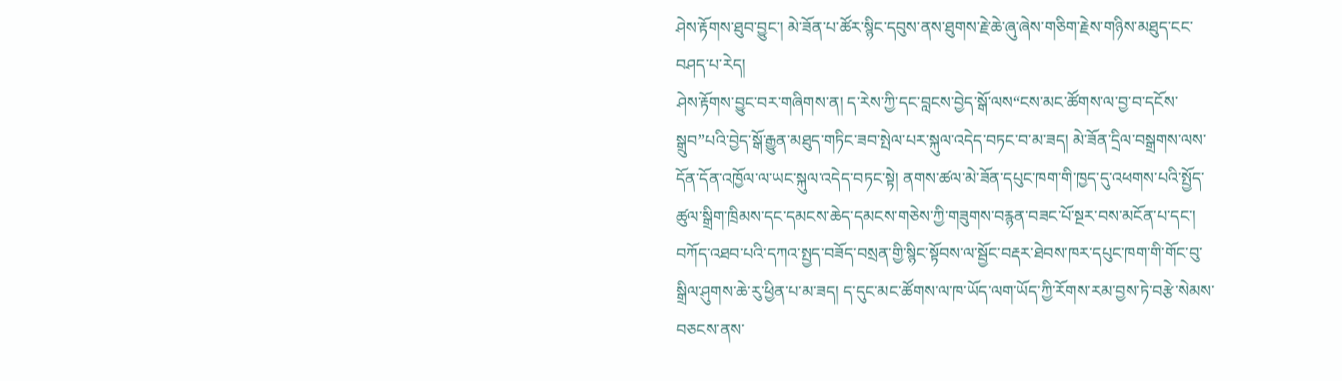ཤེས་རྟོགས་ཐུབ་བྱུང་། མེ་ཟོན་པ་ཚོར་སྙིང་དབུས་ནས་ཐུགས་རྗེ་ཆེ་ཞུ་ཞེས་གཅིག་རྗེས་གཉིས་མཐུད་ངང་བཤད་པ་རེད།
ཤེས་རྟོགས་བྱུང་བར་གཞིགས་ན། ད་རེས་ཀྱི་དང་བླངས་བྱེད་སྒོ་ལས“ངས་མང་ཚོགས་ལ་བྱ་བ་དངོས་སྒྲུབ”པའི་བྱེད་སྒོ་རྒྱུན་མཐུད་གཏིང་ཟབ་སྤེལ་པར་སྐུལ་འདེད་བཏང་བ་མ་ཟད། མེ་ཟོན་དྲིལ་བསྒྲགས་ལས་དོན་དོན་འཁྱོལ་ལ་ཡང་སྐུལ་འདེད་བཏང་སྟེ། ནགས་ཚལ་མེ་ཟོན་དཔུང་ཁག་གི་ཁྱད་དུ་འཕགས་པའི་སྤྱོད་ཚུལ་སྒྲིག་ཁྲིམས་དང་དམངས་ཆེད་དམངས་གཅེས་ཀྱི་གཟུགས་བརྙན་བཟང་པོ་སྔར་བས་མངོན་པ་དང་། བཀོད་འཐབ་པའི་དཀའ་སྤྱད་བཟོད་བསྲན་གྱི་སྙིང་སྟོབས་ལ་སྦྱོང་བརྡར་ཐེབས་ཁར་དཔུང་ཁག་གི་གོང་བུ་སྒྲིལ་ཤུགས་ཆེ་རུ་ཕྱིན་པ་མ་ཟད། ད་དུང་མང་ཚོགས་ལ་ཁ་ཡོད་ལག་ཡོད་ཀྱི་རོགས་རམ་བྱས་ཏེ་བརྩེ་སེམས་བཅངས་ནས་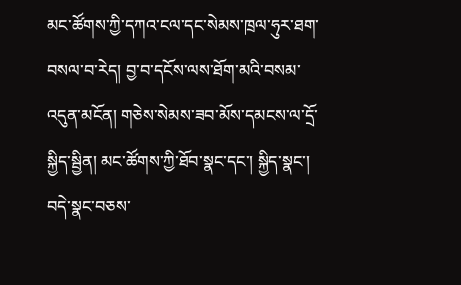མང་ཚོགས་ཀྱི་དཀའ་ངལ་དང་སེམས་ཁྲལ་ཧུར་ཐག་བསལ་བ་རེད། བྱ་བ་དངོས་ལས་ཐོག་མའི་བསམ་འདུན་མངོན། གཅེས་སེམས་ཟབ་མོས་དམངས་ལ་དྲོ་སྐྱིད་སྦྱིན། མང་ཚོགས་ཀྱི་ཐོབ་སྣང་དང་། སྐྱིད་སྣང་། བདེ་སྣང་བཅས་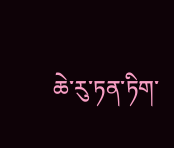ཆེ་རུ་ཏན་ཏིག་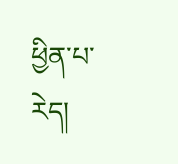ཕྱིན་པ་རེད།